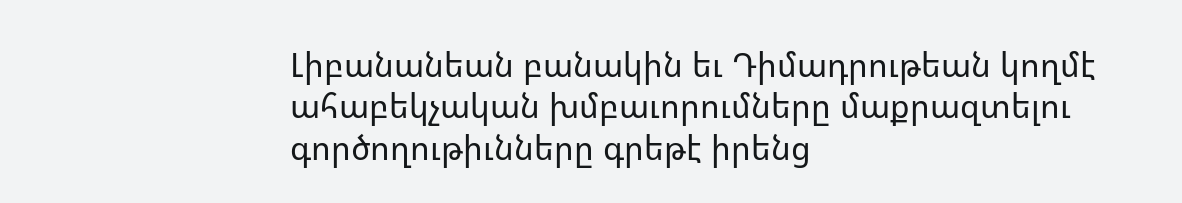Լիբանանեան բանակին եւ Դիմադրութեան կողմէ ահաբեկչական խմբաւորումները մաքրազտելու գործողութիւնները գրեթէ իրենց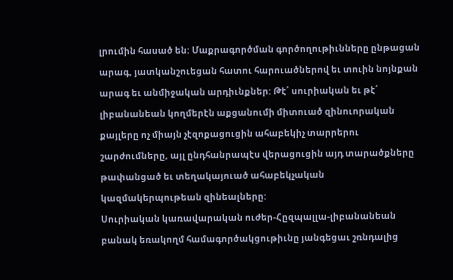լրումին հասած են: Մաքրագործման գործողութիւնները ընթացան արագ, յատկանշուեցան հատու հարուածներով եւ տուին նոյնքան արագ եւ անմիջական արդիւնքներ: Թէ՛ սուրիական եւ թէ՛ լիբանանեան կողմերէն աքցանումի միտուած զինուորական քայլերը ոչ միայն չէզոքացուցին ահաբեկիչ տարրերու շարժումները, այլ ընդհանրապէս վերացուցին այդ տարածքները թափանցած եւ տեղակայուած ահաբեկչական կազմակերպութեան զինեալները:
Սուրիական կառավարական ուժեր-Հըզպալլա-լիբանանեան բանակ եռակողմ համագործակցութիւնը յանգեցաւ շռնդալից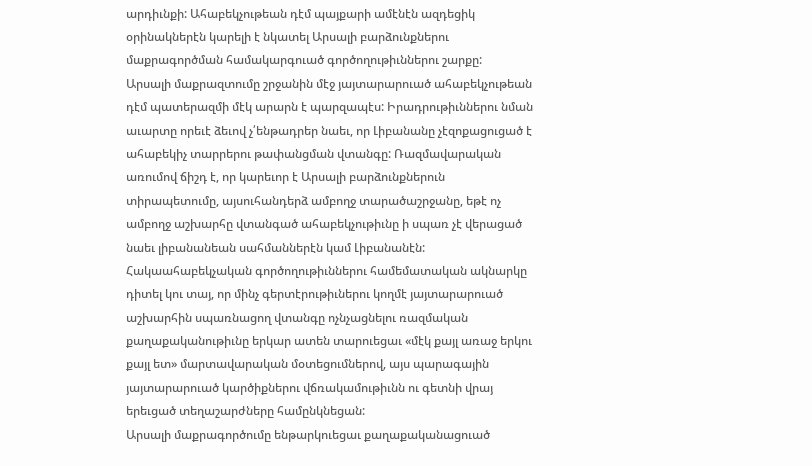արդիւնքի: Ահաբեկչութեան դէմ պայքարի ամէնէն ազդեցիկ օրինակներէն կարելի է նկատել Արսալի բարձունքներու մաքրագործման համակարգուած գործողութիւններու շարքը:
Արսալի մաքրազտումը շրջանին մէջ յայտարարուած ահաբեկչութեան դէմ պատերազմի մէկ արարն է պարզապէս: Իրադրութիւններու նման աւարտը որեւէ ձեւով չ՛ենթադրեր նաեւ, որ Լիբանանը չէզոքացուցած է ահաբեկիչ տարրերու թափանցման վտանգը: Ռազմավարական առումով ճիշդ է, որ կարեւոր է Արսալի բարձունքներուն տիրապետումը, այսուհանդերձ ամբողջ տարածաշրջանը, եթէ ոչ ամբողջ աշխարհը վտանգած ահաբեկչութիւնը ի սպառ չէ վերացած նաեւ լիբանանեան սահմաններէն կամ Լիբանանէն:
Հակաահաբեկչական գործողութիւններու համեմատական ակնարկը դիտել կու տայ, որ մինչ գերտէրութիւներու կողմէ յայտարարուած աշխարհին սպառնացող վտանգը ոչնչացնելու ռազմական քաղաքականութիւնը երկար ատեն տարուեցաւ «մէկ քայլ առաջ երկու քայլ ետ» մարտավարական մօտեցումներով, այս պարագային յայտարարուած կարծիքներու վճռակամութիւնն ու գետնի վրայ երեւցած տեղաշարժները համընկնեցան:
Արսալի մաքրագործումը ենթարկուեցաւ քաղաքականացուած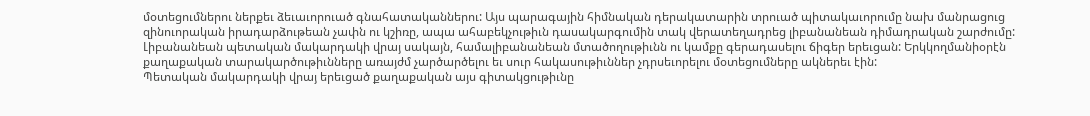մօտեցումներու ներքեւ ձեւաւորուած գնահատականներու: Այս պարագային հիմնական դերակատարին տրուած պիտակաւորումը նախ մանրացուց զինուորական իրադարձութեան չափն ու կշիռը, ապա ահաբեկչութիւն դասակարգումին տակ վերատեղադրեց լիբանանեան դիմադրական շարժումը:
Լիբանանեան պետական մակարդակի վրայ սակայն, համալիբանանեան մտածողութիւնն ու կամքը գերադասելու ճիգեր երեւցան: Երկկողմանիօրէն քաղաքական տարակարծութիւնները առայժմ չարծարծելու եւ սուր հակասութիւններ չդրսեւորելու մօտեցումները ակներեւ էին:
Պետական մակարդակի վրայ երեւցած քաղաքական այս գիտակցութիւնը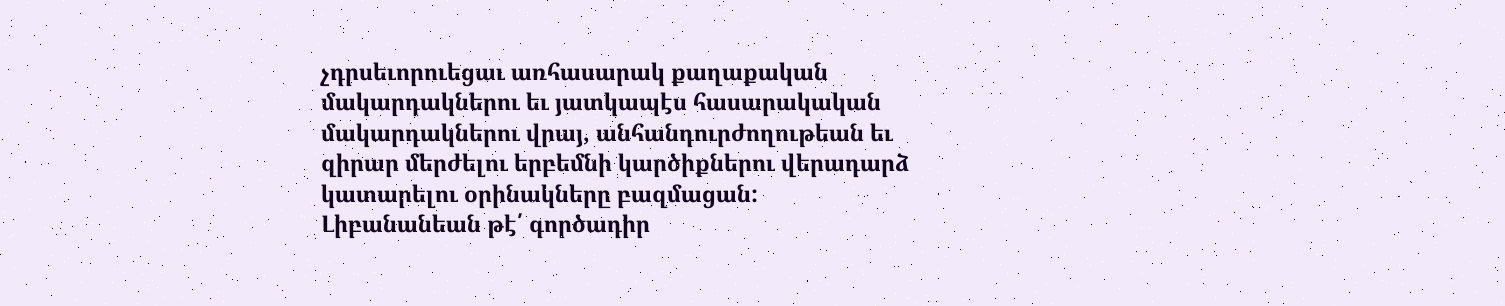չդրսեւորուեցաւ առհասարակ քաղաքական մակարդակներու եւ յատկապէս հասարակական մակարդակներու վրայ, անհանդուրժողութեան եւ զիրար մերժելու երբեմնի կարծիքներու վերադարձ կատարելու օրինակները բազմացան:
Լիբանանեան թէ՛ գործադիր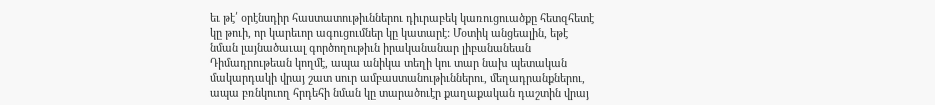եւ թէ՛ օրէնսդիր հաստատութիւններու դիւրաբեկ կառուցուածքը հետզհետէ կը թուի, որ կարեւոր ագուցումներ կը կատարէ: Մօտիկ անցեալին, եթէ նման լայնածաւալ գործողութիւն իրականանար լիբանանեան Դիմադրութեան կողմէ, ապա անիկա տեղի կու տար նախ պետական մակարդակի վրայ շատ սուր ամբաստանութիւններու, մեղադրանքներու, ապա բռնկուող հրդեհի նման կը տարածուէր քաղաքական դաշտին վրայ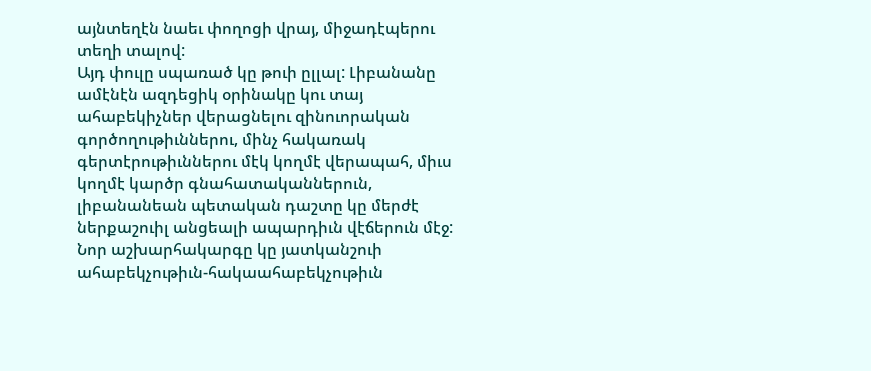այնտեղէն նաեւ փողոցի վրայ, միջադէպերու տեղի տալով:
Այդ փուլը սպառած կը թուի ըլլալ: Լիբանանը ամէնէն ազդեցիկ օրինակը կու տայ ահաբեկիչներ վերացնելու զինուորական գործողութիւններու, մինչ հակառակ գերտէրութիւններու մէկ կողմէ վերապահ, միւս կողմէ կարծր գնահատականներուն, լիբանանեան պետական դաշտը կը մերժէ ներքաշուիլ անցեալի ապարդիւն վէճերուն մէջ:
Նոր աշխարհակարգը կը յատկանշուի ահաբեկչութիւն-հակաահաբեկչութիւն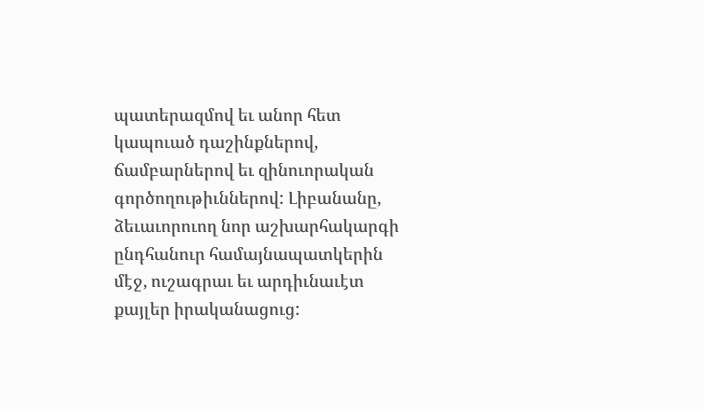պատերազմով եւ անոր հետ կապուած դաշինքներով, ճամբարներով եւ զինուորական գործողութիւններով: Լիբանանը, ձեւաւորուող նոր աշխարհակարգի ընդհանուր համայնապատկերին մէջ, ուշագրաւ եւ արդիւնաւէտ քայլեր իրականացուց: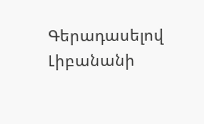Գերադասելով Լիբանանի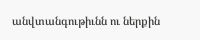անվտանգութիւնն ու ներքին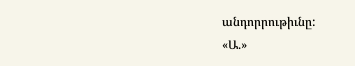անդորրութիւնը:
«Ա.»